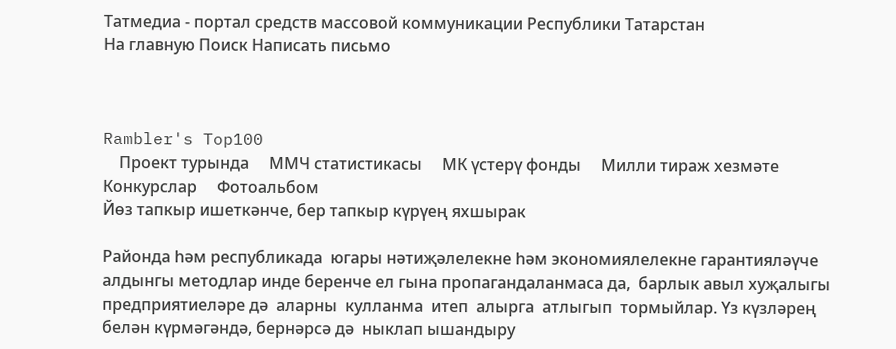Татмедиа - портал средств массовой коммуникации Республики Татарстан
На главную Поиск Написать письмо



Rambler's Top100
    Проект турында     ММЧ статистикасы     МК үстерү фонды     Милли тираж хезмәте     Конкурслар     Фотоальбом
Йөз тапкыр ишеткәнче, бер тапкыр күрүең яхшырак

Районда һәм республикада  югары нәтиҗәлелекне һәм экономиялелекне гарантияләүче  алдынгы методлар инде беренче ел гына пропагандаланмаса да,  барлык авыл хуҗалыгы предприятиеләре дә  аларны  кулланма  итеп  алырга  атлыгып  тормыйлар. Үз күзләрең белән күрмәгәндә, бернәрсә дә  ныклап ышандыру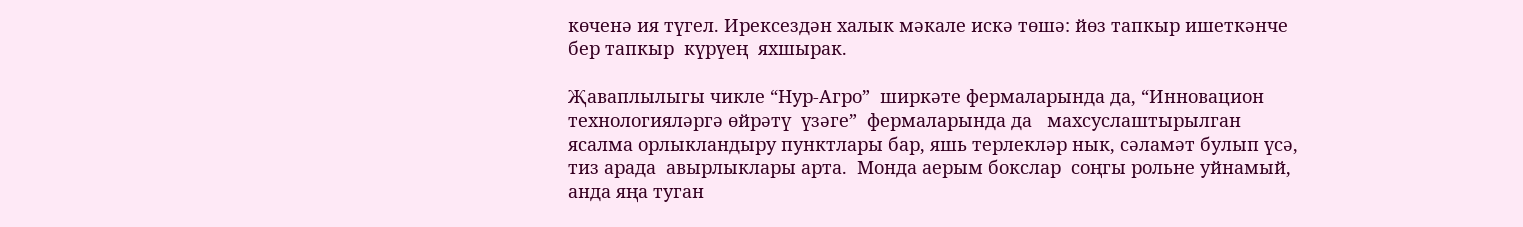көченә ия түгел. Ирексездән халык мәкале искә төшә: йөз тапкыр ишеткәнче бер тапкыр  күрүең  яхшырак.

Җаваплылыгы чикле “Нур-Агро”  ширкәте фермаларында да, “Инновацион технологияләргә өйрәтү  үзәге”  фермаларында да   махсуслаштырылган  ясалма орлыкландыру пунктлары бар, яшь терлекләр нык, сәламәт булып үсә, тиз арада  авырлыклары арта.  Монда аерым бокслар  соңгы рольне уйнамый, анда яңа туган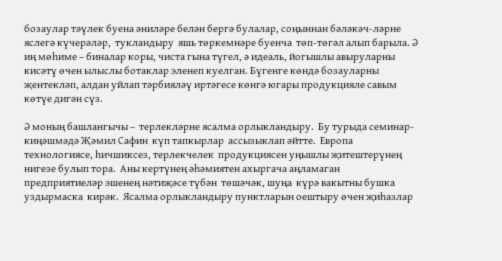бозаулар тәүлек буена әниләре белән бергә булалар, соңыннан бәләкәч-ләрне  яслегә күчерәләр,  тукландыру  яшь төркемнәре буенча  төп-төгәл алып барыла. Ә иң мөһиме – биналар коры, чиста гына түгел, ә идеаль, йогышлы авыруларны кисәтү өчен ылыслы ботаклар эленеп куелган. Бүгенге көндә бозауларны җентекләп, алдан уйлап тәрбияләү иртәгесе көнгә югары продукцияле савым көтүе дигән сүз.

Ә моның башлангычы –  терлекләрне ясалма орлыкландыру.  Бу турыда семинар-киңәшмәдә Җәмил Сафин  күп тапкырлар  ассызыклап әйтте.  Европа  технологиясе, һичшиксез, терлекчелек  продукциясен уңышлы җитештерүнең нигезе булып тора.  Аны кертүнең әһәмиятен ахыргача аңламаган предприятиеләр эшенең нәтиҗәсе түбән  төшәчәк, шуңа  күрә вакытны бушка уздырмаска  кирәк.  Ясалма орлыкландыру пунктларын оештыру өчен җиһазлар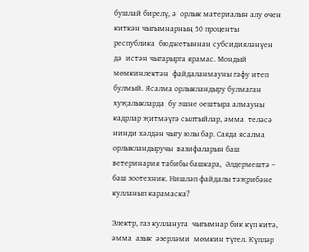бушлай бирелү, ә  орлык материалын алу өчен  киткән чыгымнарның 50 проценты республика  бюджетыннан субсидияләнүен  дә  истән чыгарырга ярамас. Мондый мөмкинлектән  файдаланмауны гафу итеп булмый. Ясалма орлыкландыру булмаган хуҗалыкларда  бу эшне оештыра алмауны кадрлар җитмәүгә сылтыйлар, әмма  теләсә нинди хәлдән чыгу юлы бар. Саяда ясалма орлыкландыручы  вазифаларын баш ветеринария табибы башкара,  Әлдермештә – баш зоотехник. Нишләп файдалы тәҗрибәне кулланып карамаска?

Электр, газ куллануга  чыгымнар бик күп китә,  әмма  азык  әзерләми  мөмкин түгел. Күпләр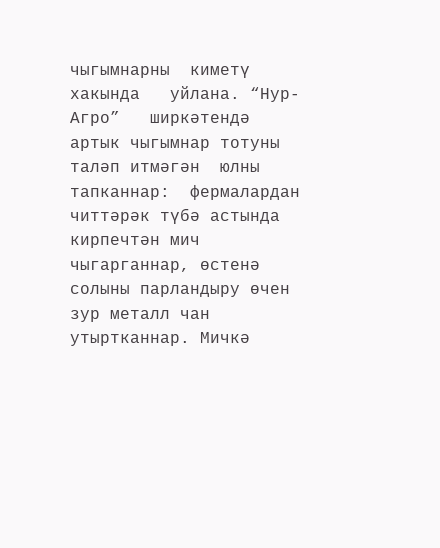чыгымнарны  киметү хакында   уйлана. “Нур-Агро”   ширкәтендә артык чыгымнар тотуны таләп итмәгән  юлны тапканнар:  фермалардан читтәрәк түбә астында  кирпечтән мич чыгарганнар, өстенә  солыны парландыру өчен зур металл чан утыртканнар. Мичкә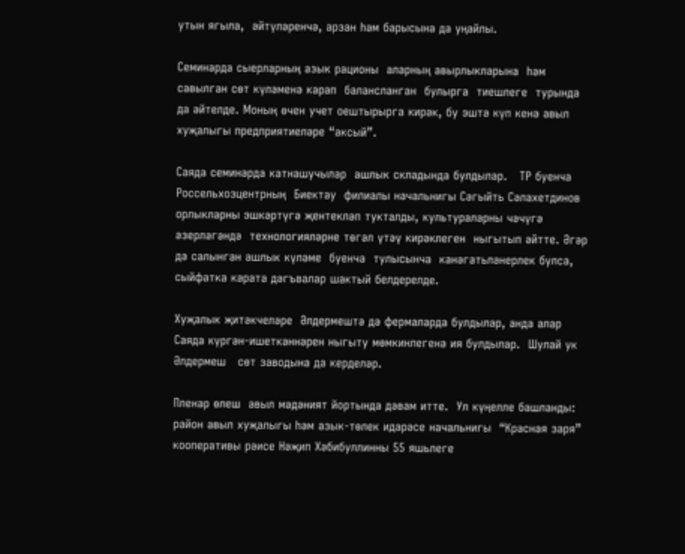утын ягыла,  әйтүләренчә, арзан һәм барысына да уңайлы.

Семинарда сыерларның азык рационы  аларның авырлыкларына  һәм   савылган сөт күләменә карап  балансланган  булырга  тиешлеге  турында да әйтелде. Моның өчен учет оештырырга кирәк, бу эштә күп кенә авыл хуҗалыгы предприятиеләре “аксый”.

Саяда семинарда катнашучылар  ашлык складында булдылар.   ТР буенча Россельхозцентрның  Биектау  филиалы начальнигы Сәгыйть Сәлахетдинов орлыкларны эшкәртүгә җентекләп тукталды, культураларны чәчүгә  әзерләгәндә  технологияләрне төгәл үтәү кирәклеген  ныгытып әйтте. Әгәр дә салынган ашлык күләме  буенча  тулысынча  канәгатьләнерлек булса, сыйфатка карата дәгъвалар шактый белдерелде.

Хуҗалык җитәкчеләре  Әлдермештә дә фермаларда булдылар, анда алар Саяда күргән-ишеткәннәрен ныгыту мөмкинлегенә ия булдылар.  Шулай ук Әлдермеш   сөт заводына да керделәр.

Пленар өлеш  авыл мәдәният йортында дәвам итте.  Ул күңелле башланды:  район авыл хуҗалыгы һәм азык-төлек идарәсе начальнигы  “Красная заря”  кооперативы рәисе Нәҗип Хәбибуллинны 55 яшьлеге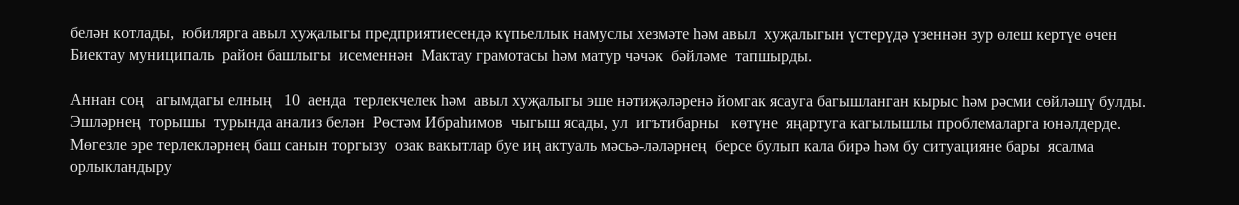белән котлады,  юбилярга авыл хуҗалыгы предприятиесендә күпьеллык намуслы хезмәте һәм авыл  хуҗалыгын үстерүдә үзеннән зур өлеш кертүе өчен  Биектау муниципаль  район башлыгы  исеменнән  Мактау грамотасы һәм матур чәчәк  бәйләме  тапшырды.

Аннан соң   агымдагы елның   10  аенда  терлекчелек һәм  авыл хуҗалыгы эше нәтиҗәләренә йомгак ясауга багышланган кырыс һәм рәсми сөйләшү булды. Эшләрнең  торышы  турында анализ белән  Рөстәм Ибраһимов  чыгыш ясады, ул  игътибарны   көтүне  яңартуга кагылышлы проблемаларга юнәлдерде. Мөгезле эре терлекләрнең баш санын торгызу  озак вакытлар буе иң актуаль мәсьә-ләләрнең  берсе булып кала бирә һәм бу ситуацияне бары  ясалма орлыкландыру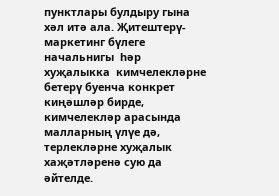пунктлары булдыру гына хәл итә ала. Җитештерү-маркетинг бүлеге начальнигы  һәр  хуҗалыкка  кимчелекләрне бетерү буенча конкрет киңәшләр бирде,   кимчелекләр арасында малларның үлүе дә, терлекләрне хуҗалык хаҗәтләренә сую да әйтелде.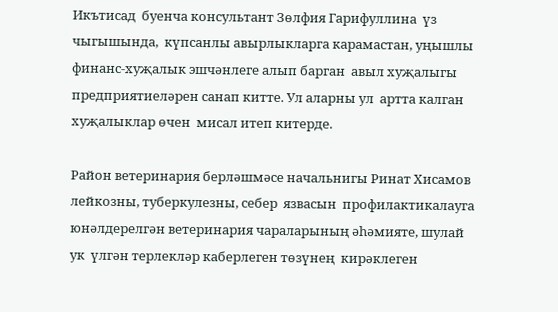Икътисад  буенча консультант Зөлфия Гарифуллина  үз чыгышында,  күпсанлы авырлыкларга карамастан, уңышлы финанс-хуҗалык эшчәнлеге алып барган  авыл хуҗалыгы предприятиеләрен санап китте. Ул аларны ул  артта калган  хуҗалыклар өчен  мисал итеп китерде.

Район ветеринария берләшмәсе начальнигы Ринат Хисамов  лейкозны, туберкулезны, себер  язвасын  профилактикалауга юнәлдерелгән ветеринария чараларының әһәмияте, шулай ук  үлгән терлекләр каберлеген төзүнең  кирәклеген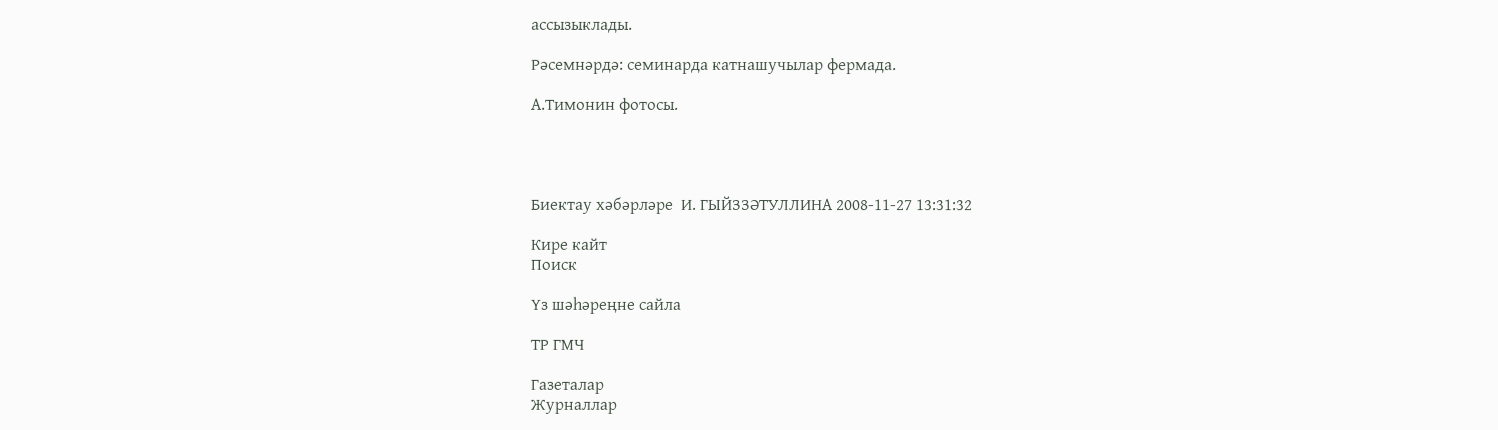ассызыклады.

Рәсемнәрдә: семинарда катнашучылар фермада.

А.Тимонин фотосы.




Биектау хәбәрләре  И. ГЫЙЗЗӘТУЛЛИНА 2008-11-27 13:31:32

Кире кайт
Поиск

Үз шәһәреңне сайла

ТР ГМЧ

Газеталар
Журналлар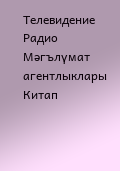Телевидение
Радио
Мәгълүмат агентлыклары
Китап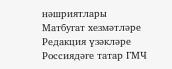нәшриятлары
Матбугат хезмәтләре
Редакция үзәкләре
Россиядәге татар ГМЧ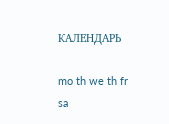КАЛЕНДАРЬ

mo th we th fr sa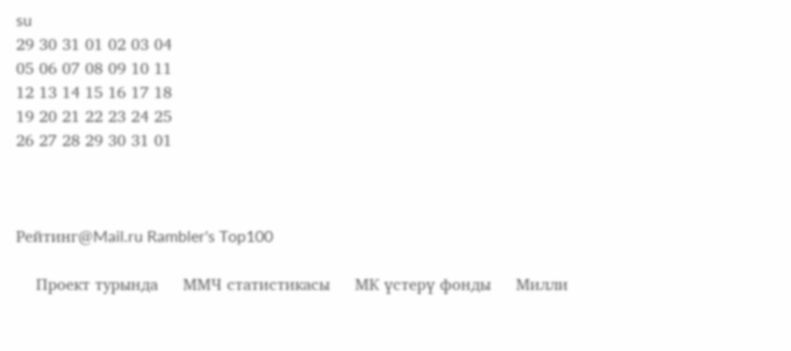su
29 30 31 01 02 03 04
05 06 07 08 09 10 11
12 13 14 15 16 17 18
19 20 21 22 23 24 25
26 27 28 29 30 31 01



Рейтинг@Mail.ru Rambler's Top100

    Проект турында     ММЧ статистикасы     МК үстерү фонды     Милли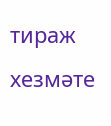тираж хезмәте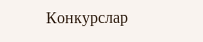Конкурслар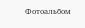Фотоальбом